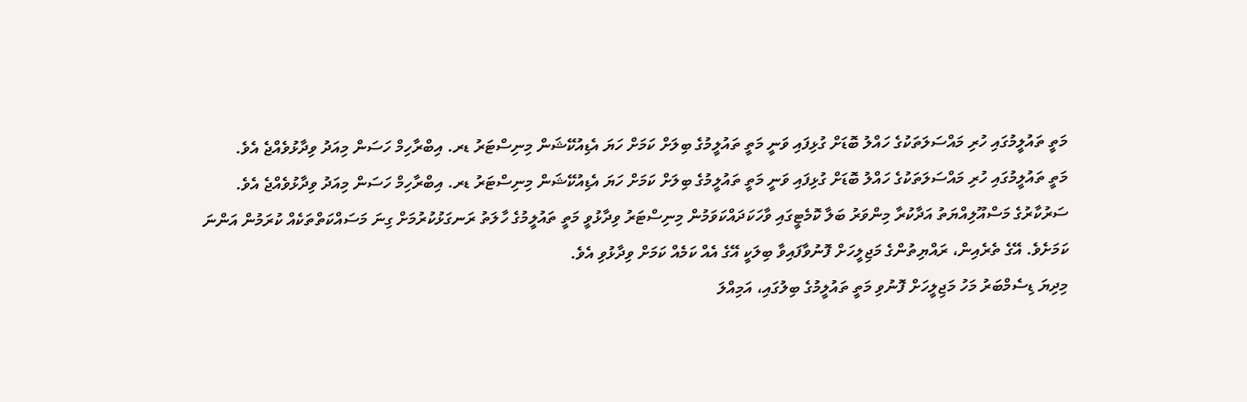މަތީ ތައުލީމުގައި ހުރި މައްސަލަތަކުގެ ހައްލު ބޮޑަށް ގުޅިފައި ވަނީ މަތީ ތައުލީމުގެ ބިލަށް ކަމަށް ހަޔަ އެޑިއުކޭޝަން މިނިސްޓަރު ޑރ. އިބްރާހިމް ހަސަން މިއަދު ވިދާޅުވެއްޖެ އެވެ.
މަތީ ތައުލީމުގައި ހުރި މައްސަލަތަކުގެ ހައްލު ބޮޑަށް ގުޅިފައި ވަނީ މަތީ ތައުލީމުގެ ބިލަށް ކަމަށް ހަޔަ އެޑިއުކޭޝަން މިނިސްޓަރު ޑރ. އިބްރާހިމް ހަސަން މިއަދު ވިދާޅުވެއްޖެ އެވެ.
ސަރުކާރުގެ މަސްއޫލިއްޔަތު އަދާކުރާ މިންވަރު ބަލާ ކޮމެޓީގައި ވާހަކަދައްކަވަމުން މިނިސްޓަރު ވިދާޅުވީ މަތީ ތައުލީމުގެ ހާލަތު ރަނގަޅުކުރުމަށް ގިނަ މަސައްކަތްތަކެއް ކުރަމުން އަންނަ ކަމަށެވެ. އޭގެ ތެރެއިން، ރައްޔިތުންގެ މަޖިލީހަށް ފޮނުވާފައިވާ ބިލަކީ އޭގެ އެއް ކަމެއް ކަމަށް ވިދާޅުވި އެވެ.
މިދިޔަ ޑިސެމްބަރު މަހު މަޖިލީހަށް ފޮނުވި މަތީ ތައުލީމުގެ ބިލުގައި، އަމިއްލަ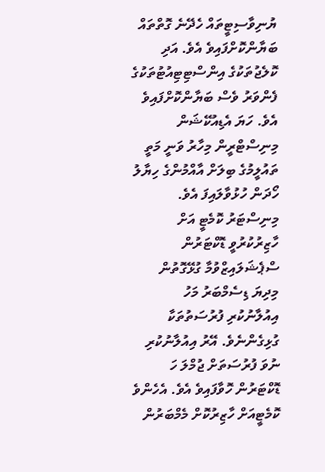ޔުނިވާސިޓީތައް ހެދޭނެ ގޮތްތައް ބަޔާންކޮށްފައިވެ އެވެ. އަދި ކޮލެޖުތަކުގެ އިންސްޓިޓިއުޓުތަކުގެ ފެންވަރު ވެސް ބަޔާންކޮށްފައިވެ އެވެ. ހަޔަ އެޑިއުކޭޝަން މިނިސްޓްރީން މިހާރު ވަނީ މަތީ ތައުލީމުގެ ބިލަށް އާއްމުންގެ ހިޔާލު ހޯދަން ހުޅުވާލައިފަ އެވެ.
މިނިސްޓަރު ކޮމެޓީ އަށް ހާޒިރުކުރުވީ ޑޮކްޓަރުން ސްޕެޝަލައިޒްވުމާ ގުޅޭގޮތުން މިދިޔަ ޑިސެމްބަރު މަހު އިއުލާނުކުރި ފުރުސަތުތަކާ ގުޅިގެންނެވެ. އޭރު އިއުލާނުކުރި ނުވަ ފުރުސަތަށް ޖުމްލަ ހަ ޑޮކްޓަރުން ހޮވާފައިވެ އެވެ. އެހެންވެ ކޮމެޓީއަށް ހާޒިރުކޮށް މެމްބަރުން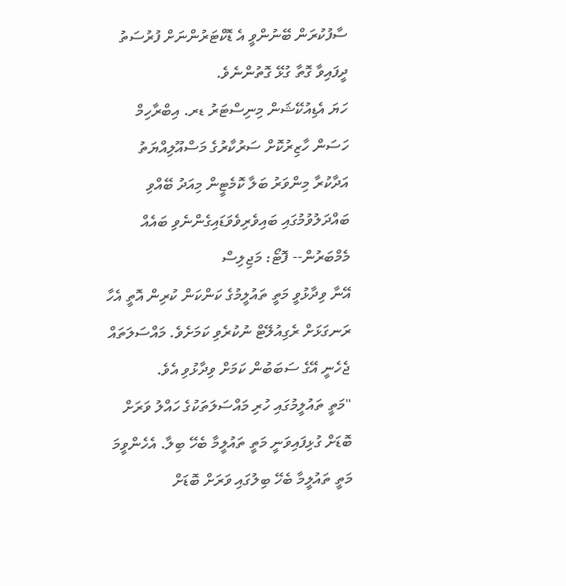ސާފުކުރަން ބޭނުންވީ އެ ޑޮކްޓަރުންނަށް ފުރުސަތު ދީފައިވާ ގޮތާ ގުޅޭ ގޮތުންނެވެ.
ހަޔަ އެޑިއުކޭޝަން މިނިސްޓަރު ޑރ. އިބްރާހިމް ހަސަން ހާޒިރުކޮށް ސަރުކާރުގެ މަސްއޫލިއްޔަތު އަދާކުރާ މިންވަރު ބަލާ ކޮމެޓީން މިއަދު ބޭއްވި ބައްދަލުވުމުގައި ބައިވެރިވެވަޑައިގެންނެވި ބައެއް މެމްބަރުން-- ފޮޓޯ: މަޖިލިސް
އޭނާ ވިދާޅުވީ މަތީ ތައުލީމުގެ ކަންކަން ކުރިން އޮތީ އެހާ ރަނގަޅަށް ރެގިއުލޭޓް ނުކުރެވި ކަމަށެވެ. މައްސަލަތައް ޖެހެނީ އޭގެ ސަބަބުން ކަމަށް ވިދާޅުވި އެވެ.
"މަތީ ތައުލީމުގައި ހުރި މައްސަލަތަކުގެ ހައްލު ވަރަށް ބޮޑަށް ގުޅިފައިވަނީ މަތީ ތައުލީމާ ބެހޭ ބިލާ. އެހެންވީމަ މަތީ ތައުލީމާ ބެހޭ ބިލުގައި ވަރަށް ބޮޑަށް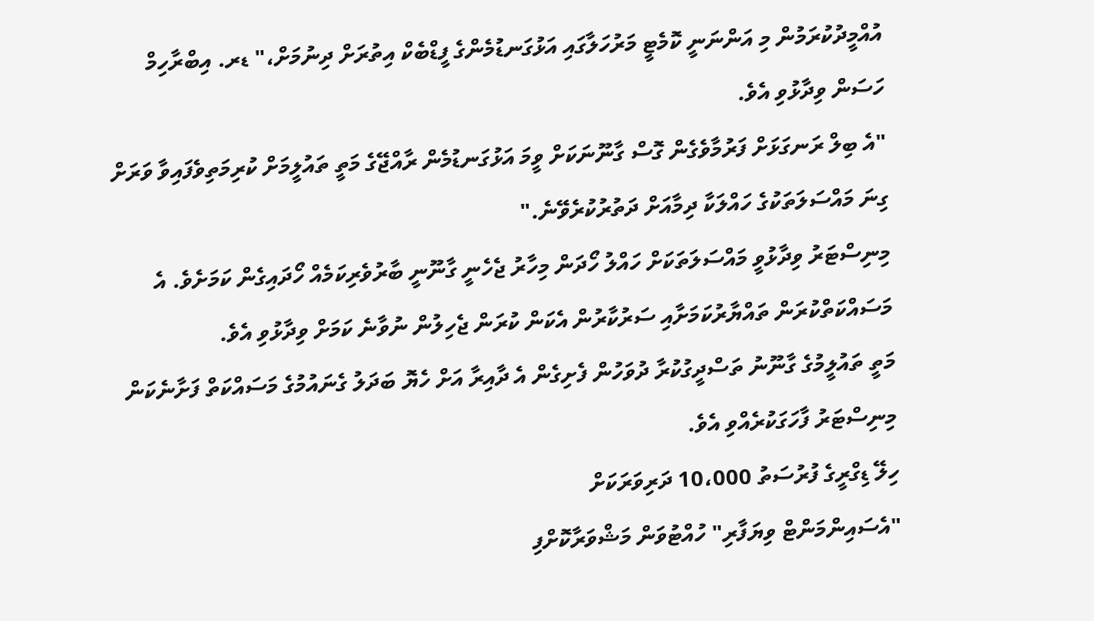އުއްމީދުކުރަމުން މި އަންނަނީ ކޮމެޓީ މަރުހަލާގައި އަޅުގަނޑުމެންގެ ފީޑްބެކް އިތުރަށް ދިނުމަށް،" ޑރ. އިބްރާހިމް ހަސަން ވިދާޅުވި އެވެ.
"އެ ބިލް ރަނގަޅަށް ފަރުމާވެގެން ގޮސް ގާނޫނަކަށް ވީމަ އަޅުގަނޑުމެން ރާއްޖޭގެ މަތީ ތައުލީމަށް ކުރިމަތިވެފައިވާ ވަރަށް ގިނަ މައްސަލަތަކުގެ ހައްލަކާ ދިމާއަށް ދަތުރުކުރެވޭނެ."
މިނިސްޓަރު ވިދާޅުވީ މައްސަލަތަކަށް ހައްލު ހޯދަން މިހާރު ޖެހެނީ ގާނޫނީ ބާރުވެރިކަމެއް ހޯދައިގެން ކަމަށެވެ. އެ މަސައްކަތްކުރަން ތައްޔާރުކަމަށާއި ސަރުކާރުން އެކަން ކުރަން ޖެހިލުން ނުވާނެ ކަމަށް ވިދާޅުވި އެވެ.
މަތީ ތައުލީމުގެ ގާނޫނު ތަސްދީގުކުރާ ދުވަހުން ފެށިގެން އެ ދާއިރާ އަށް ހެޔޮ ބަދަލު ގެނައުމުގެ މަސައްކަތް ފަށާނެކަން މިނިސްޓަރު ފާހަގަކުރެއްވި އެވެ.
ހިލޭ ޑިގްރީގެ ފުރުސަތު 10،000 ދަރިވަރަކަށް
"އެސައިންމަންޓް ވިޔަފާރި" ހުއްޓުވަން މަޝްވަރާކޮށްފި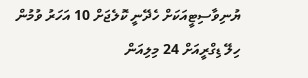ޔުނިވާސިޓީއަކަށް ހެދޭނީ ކޮލެޖަށް 10 އަހަރު ވުމުން
ހިލޭ ޑިގްރީއަށް 24 މިލިއަން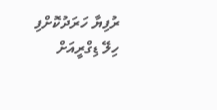ރުފިޔާ ހަރަދުކޮށްފި
ހިލޭ ޑިގްރީއަށް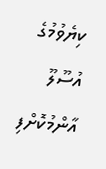ކިޔެވުމުގެ އުސޫލޫ އާންމުކޮށްފި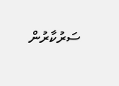ސަރުކާރުން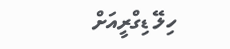ހިލޭ ޑިގްރީއަށް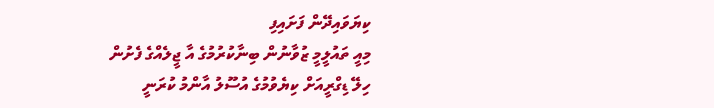ކިޔަވައިދޭން ފަށައިފި
މިއީ ތައުލީމީ ޒުވާނުން ބިނާކުރުމުގެ އާ ޖީލެއްގެ ފެށުން
ހިލޭ ޑިގްރީއަށް ކިޔެވުމުގެ އުސޫލު އާންމު ކުރަނީ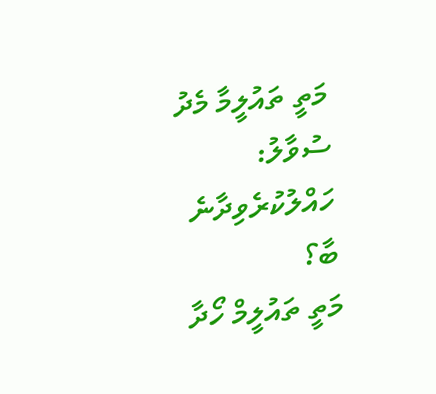މަތީ ތައުލީމާ މެދު ސުވާލު: ހައްލުކުރެވިދާނެ ބާ؟
މަތީ ތައުލީމް ހޯދާ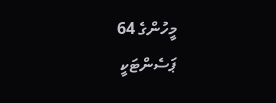މީހުންގެ 64 ޕަސެންޓަކީ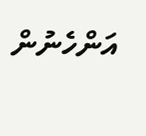އަންހެނުން